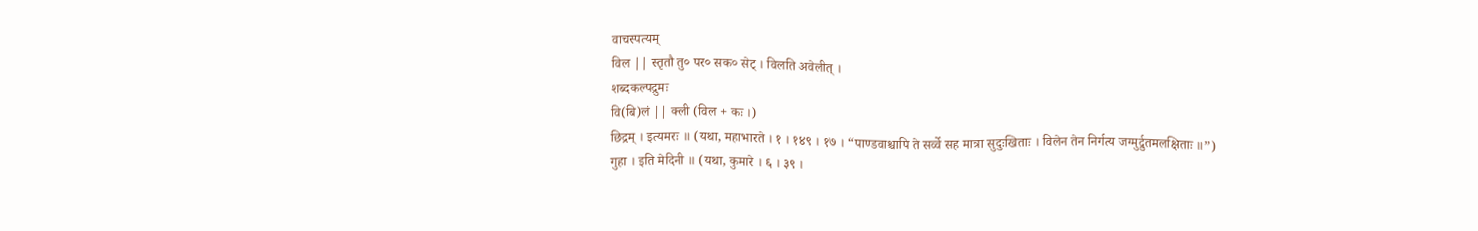वाचस्पत्यम्
विल || स्तृतौ तु० पर० सक० सेट् । विलति अवेलीत् ।
शब्दकल्पद्रुमः
वि(बि)लं || क्ली (विल + कः ।)
छिद्रम् । इत्यमरः ॥ (यथा, महाभारते । १ । १४९ । १७ । “पाण्डवाश्चापि ते सर्व्वे सह मात्रा सुदुःखिताः । विलेन तेन निर्गत्य जग्मुर्द्रुतमलक्षिताः ॥”)
गुहा । इति मेदिनी ॥ (यथा, कुमारे । ६ । ३९ ।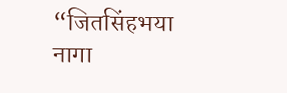“जितसिंहभया नागा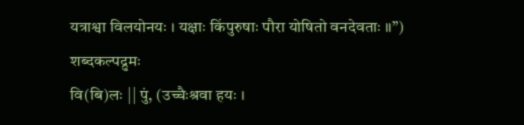यत्राश्वा विलयोनयः । यक्षाः किंपुरुषाः पौरा योषितो वनदेवताः ॥”)
शब्दकल्पद्रुमः
वि(बि)लः || पुं, (उच्चैःश्रवा हयः ।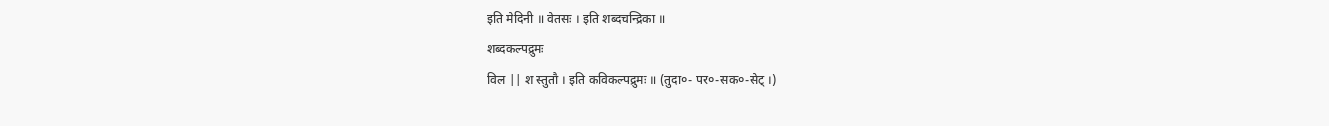इति मेदिनी ॥ वेतसः । इति शब्दचन्द्रिका ॥
शब्दकल्पद्रुमः
विल || श स्तुतौ । इति कविकल्पद्रुमः ॥ (तुदा०- पर०-सक०-सेट् ।)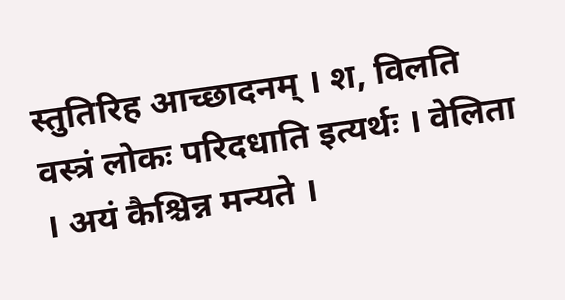स्तुतिरिह आच्छादनम् । श, विलति वस्त्रं लोकः परिदधाति इत्यर्थः । वेलिता । अयं कैश्चिन्न मन्यते ।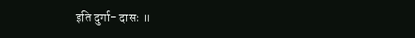इति दुर्गा- दासः ॥